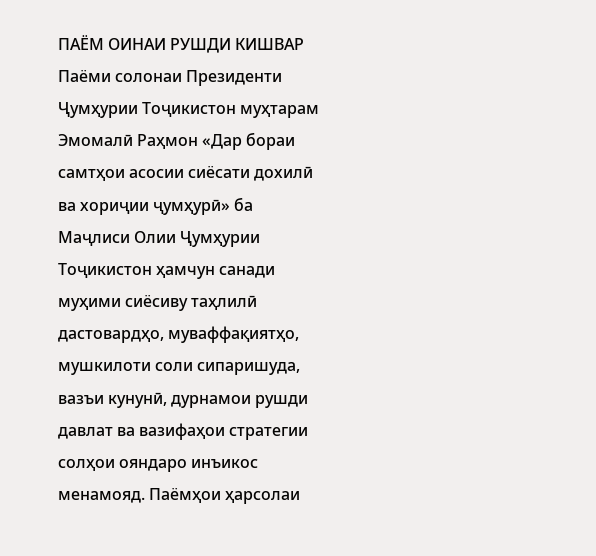ПАЁМ ОИНАИ РУШДИ КИШВАР
Паёми солонаи Президенти Ҷумҳурии Тоҷикистон муҳтарам Эмомалӣ Раҳмон «Дар бораи самтҳои асосии сиёсати дохилӣ ва хориҷии ҷумҳурӣ» ба Маҷлиси Олии Ҷумҳурии Тоҷикистон ҳамчун санади муҳими сиёсиву таҳлилӣ дастовардҳо, муваффақиятҳо, мушкилоти соли сипаришуда, вазъи кунунӣ, дурнамои рушди давлат ва вазифаҳои стратегии солҳои ояндаро инъикос менамояд. Паёмҳои ҳарсолаи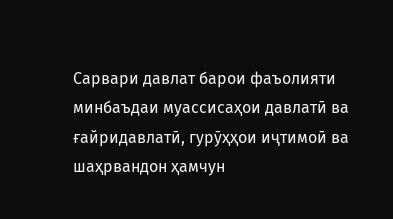Сарвари давлат барои фаъолияти минбаъдаи муассисаҳои давлатӣ ва ғайридавлатӣ, гурӯҳҳои иҷтимоӣ ва шаҳрвандон ҳамчун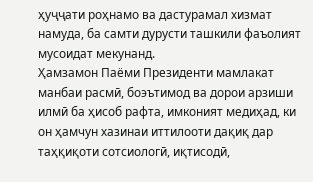ҳуҷҷати роҳнамо ва дастурамал хизмат намуда, ба самти дурусти ташкили фаъолият мусоидат мекунанд.
Ҳамзамон Паёми Президенти мамлакат манбаи расмӣ, боэътимод ва дорои арзиши илмӣ ба ҳисоб рафта, имконият медиҳад, ки он ҳамчун хазинаи иттилооти дақиқ дар таҳқиқоти сотсиологӣ, иқтисодӣ,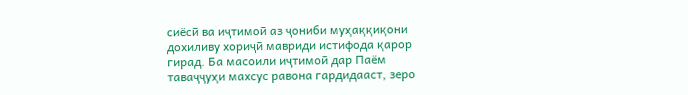сиёсӣ ва иҷтимоӣ аз ҷониби муҳаққиқони дохиливу хориҷӣ мавриди истифода қарор гирад. Ба масоили иҷтимоӣ дар Паём таваҷҷуҳи махсус равона гардидааст, зеро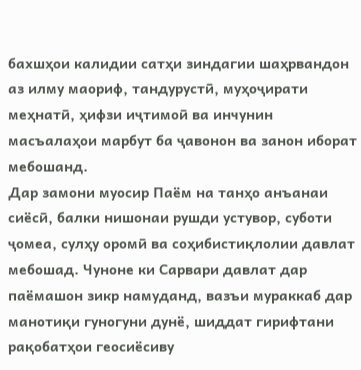бахшҳои калидии сатҳи зиндагии шаҳрвандон аз илму маориф, тандурустӣ, муҳоҷирати меҳнатӣ, ҳифзи иҷтимоӣ ва инчунин масъалаҳои марбут ба ҷавонон ва занон иборат мебошанд.
Дар замони муосир Паём на танҳо анъанаи сиёсӣ, балки нишонаи рушди устувор, суботи ҷомеа, сулҳу оромӣ ва соҳибистиқлолии давлат мебошад. Чуноне ки Сарвари давлат дар паёмашон зикр намуданд, вазъи мураккаб дар манотиқи гуногуни дунё, шиддат гирифтани рақобатҳои геосиёсиву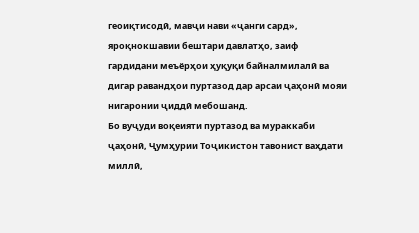геоиқтисодӣ, мавҷи нави «ҷанги сард», яроқнокшавии бештари давлатҳо, заиф гардидани меъёрҳои ҳуқуқи байналмилалӣ ва дигар равандҳои пуртазод дар арсаи ҷаҳонӣ мояи нигаронии ҷиддӣ мебошанд.
Бо вуҷуди воқеияти пуртазод ва мураккаби ҷаҳонӣ, Ҷумҳурии Тоҷикистон тавонист ваҳдати миллӣ,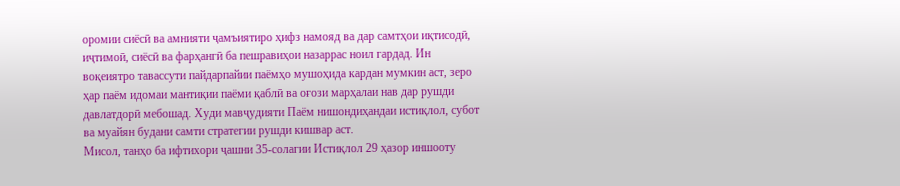оромии сиёсӣ ва амнияти ҷамъиятиро ҳифз намояд ва дар самтҳои иқтисодӣ, иҷтимоӣ, сиёсӣ ва фарҳангӣ ба пешравиҳои назаррас ноил гардад. Ин воқеиятро тавассути пайдарпайии паёмҳо мушоҳида кардан мумкин аст, зеро ҳар паём идомаи мантиқии паёми қаблӣ ва оғози марҳалаи нав дар рушди давлатдорӣ мебошад. Худи мавҷудияти Паём нишондиҳандаи истиқлол, субот ва муайян будани самти стратегии рушди кишвар аст.
Мисол, танҳо ба ифтихори ҷашни 35-солагии Истиқлол 29 ҳазор иншооту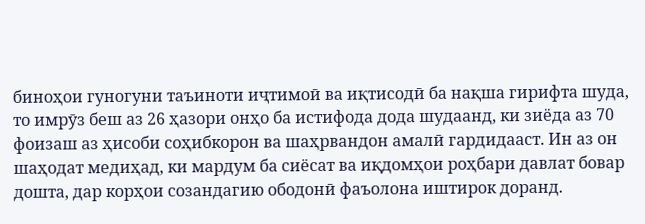биноҳои гуногуни таъиноти иҷтимоӣ ва иқтисодӣ ба нақша гирифта шуда, то имрӯз беш аз 26 ҳазори онҳо ба истифода дода шудаанд, ки зиёда аз 70 фоизаш аз ҳисоби соҳибкорон ва шаҳрвандон амалӣ гардидааст. Ин аз он шаҳодат медиҳад, ки мардум ба сиёсат ва иқдомҳои роҳбари давлат бовар дошта, дар корҳои созандагию ободонӣ фаъолона иштирок доранд.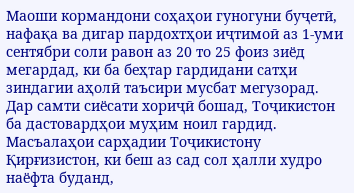Маоши кормандони соҳаҳои гуногуни буҷетӣ, нафақа ва дигар пардохтҳои иҷтимоӣ аз 1-уми сентябри соли равон аз 20 то 25 фоиз зиёд мегардад, ки ба беҳтар гардидани сатҳи зиндагии аҳолӣ таъсири мусбат мегузорад. Дар самти сиёсати хориҷӣ бошад, Тоҷикистон ба дастовардҳои муҳим ноил гардид. Масъалаҳои сарҳадии Тоҷикистону Қирғизистон, ки беш аз сад сол ҳалли худро наёфта буданд,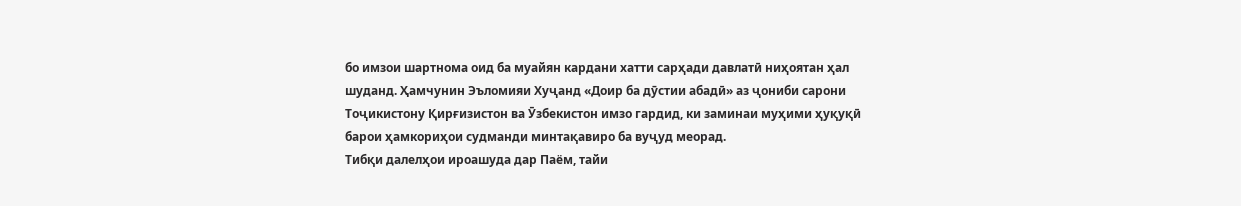бо имзои шартнома оид ба муайян кардани хатти сарҳади давлатӣ ниҳоятан ҳал шуданд. Ҳамчунин Эъломияи Хуҷанд «Доир ба дӯстии абадӣ» аз ҷониби сарони Тоҷикистону Қирғизистон ва Ӯзбекистон имзо гардид, ки заминаи муҳими ҳуқуқӣ барои ҳамкориҳои судманди минтақавиро ба вуҷуд меорад.
Тибқи далелҳои ироашуда дар Паём, тайи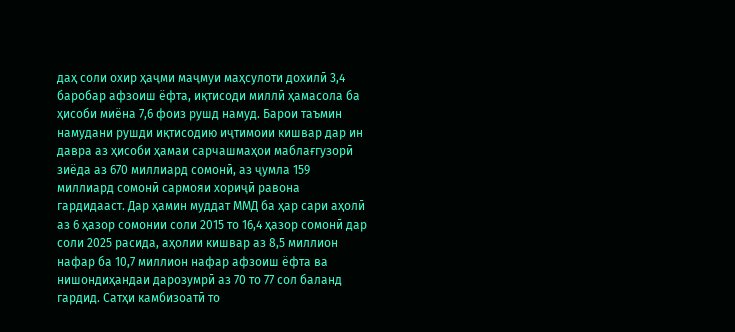даҳ соли охир ҳаҷми маҷмуи маҳсулоти дохилӣ 3,4 баробар афзоиш ёфта, иқтисоди миллӣ ҳамасола ба ҳисоби миёна 7,6 фоиз рушд намуд. Барои таъмин намудани рушди иқтисодию иҷтимоии кишвар дар ин давра аз ҳисоби ҳамаи сарчашмаҳои маблағгузорӣ зиёда аз 670 миллиард сомонӣ, аз ҷумла 159 миллиард сомонӣ сармояи хориҷӣ равона гардидааст. Дар ҳамин муддат ММД ба ҳар сари аҳолӣ аз 6 ҳазор сомонии соли 2015 то 16,4 ҳазор сомонӣ дар соли 2025 расида, аҳолии кишвар аз 8,5 миллион нафар ба 10,7 миллион нафар афзоиш ёфта ва нишондиҳандаи дарозумрӣ аз 70 то 77 сол баланд гардид. Сатҳи камбизоатӣ то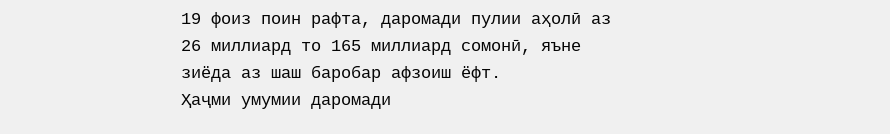19 фоиз поин рафта, даромади пулии аҳолӣ аз 26 миллиард то 165 миллиард сомонӣ, яъне зиёда аз шаш баробар афзоиш ёфт.
Ҳаҷми умумии даромади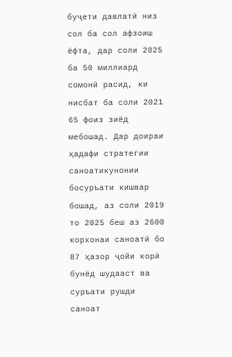буҷети давлатӣ низ сол ба сол афзоиш ёфта, дар соли 2025 ба 50 миллиард сомонӣ расид, ки нисбат ба соли 2021 65 фоиз зиёд мебошад. Дар доираи ҳадафи стратегии саноатикунонии босуръати кишвар бошад, аз соли 2019 то 2025 беш аз 2600 корхонаи саноатӣ бо 87 ҳазор ҷойи корӣ бунёд шудааст ва суръати рушди саноат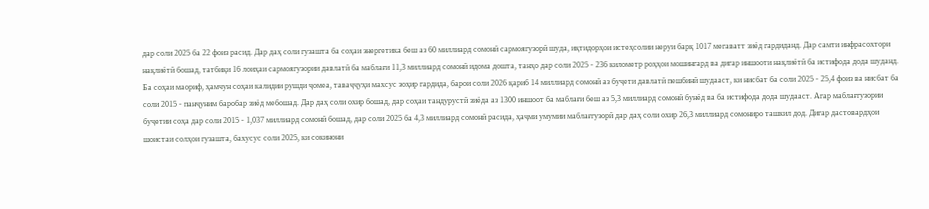дар соли 2025 ба 22 фоиз расид. Дар даҳ соли гузашта ба соҳаи энергетика беш аз 60 миллиард сомонӣ сармоягузорӣ шуда, иқтидорҳои истеҳсолии неруи барқ 1017 мегаватт зиёд гардиданд. Дар самти инфрасохтори нақлиётӣ бошад, татбиқи 16 лоиҳаи сармоягузории давлатӣ ба маблағи 11,3 миллиард сомонӣ идома дошта, танҳо дар соли 2025 - 236 километр роҳҳои мошингард ва дигар иншооти нақлиётӣ ба истифода дода шуданд.
Ба соҳаи маориф, ҳамчун соҳаи калидии рушди ҷомеа, таваҷҷуҳи махсус зоҳир гардида, барои соли 2026 қариб 14 миллиард сомонӣ аз буҷети давлатӣ пешбинӣ шудааст, ки нисбат ба соли 2025 - 25,4 фоиз ва нисбат ба соли 2015 - панҷуним баробар зиёд мебошад. Дар даҳ соли охир бошад, дар соҳаи тандурустӣ зиёда аз 1300 иншоот ба маблағи беш аз 5,3 миллиард сомонӣ бунёд ва ба истифода дода шудааст. Агар маблағгузории буҷетии соҳа дар соли 2015 - 1,037 миллиард сомонӣ бошад, дар соли 2025 ба 4,3 миллиард сомонӣ расида, ҳаҷми умумии маблағгузорӣ дар даҳ соли охир 26,3 миллиард сомониро ташкил дод. Дигар дастовардҳои шоистаи солҳои гузашта, бахусус соли 2025, ки сокинони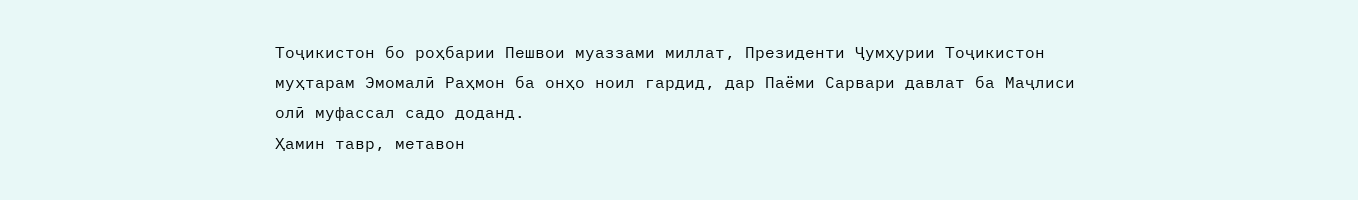Тоҷикистон бо роҳбарии Пешвои муаззами миллат, Президенти Ҷумҳурии Тоҷикистон муҳтарам Эмомалӣ Раҳмон ба онҳо ноил гардид, дар Паёми Сарвари давлат ба Маҷлиси олӣ муфассал садо доданд.
Ҳамин тавр, метавон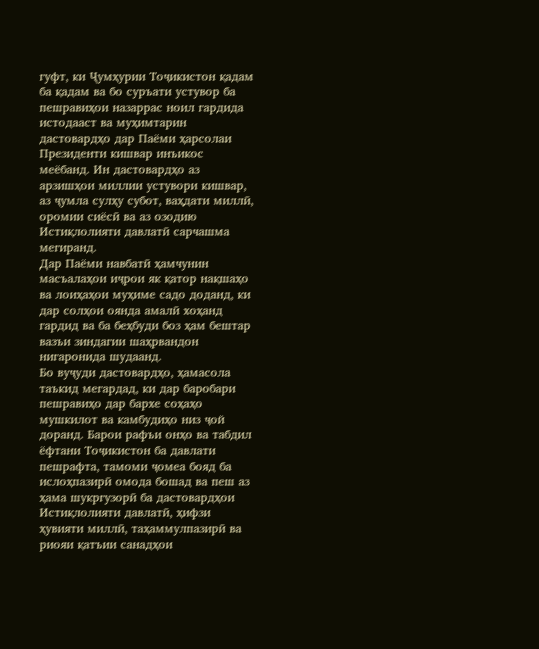гуфт, ки Ҷумҳурии Тоҷикистон қадам ба қадам ва бо суръати устувор ба пешравиҳои назаррас ноил гардида истодааст ва муҳимтарин дастовардҳо дар Паёми ҳарсолаи Президенти кишвар инъикос меёбанд. Ин дастовардҳо аз арзишҳои миллии устувори кишвар, аз ҷумла сулҳу субот, ваҳдати миллӣ, оромии сиёсӣ ва аз озодию Истиқлолияти давлатӣ сарчашма мегиранд.
Дар Паёми навбатӣ ҳамчунин масъалаҳои иҷрои як қатор нақшаҳо ва лоиҳаҳои муҳиме садо доданд, ки дар солҳои оянда амалӣ хоҳанд гардид ва ба беҳбуди боз ҳам бештар вазъи зиндагии шаҳрвандон нигаронида шудаанд.
Бо вуҷуди дастовардҳо, ҳамасола таъкид мегардад, ки дар баробари пешравиҳо дар бархе соҳаҳо мушкилот ва камбудиҳо низ ҷой доранд. Барои рафъи онҳо ва табдил ёфтани Тоҷикистон ба давлати пешрафта, тамоми ҷомеа бояд ба ислоҳпазирӣ омода бошад ва пеш аз ҳама шукргузорӣ ба дастовардҳои Истиқлолияти давлатӣ, ҳифзи ҳувияти миллӣ, таҳаммулпазирӣ ва риояи қатъии санадҳои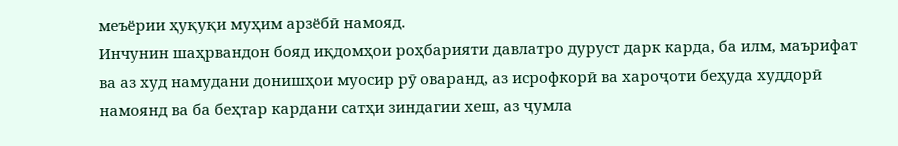меъёрии ҳуқуқи муҳим арзёбӣ намояд.
Инчунин шаҳрвандон бояд иқдомҳои роҳбарияти давлатро дуруст дарк карда, ба илм, маърифат ва аз худ намудани донишҳои муосир рӯ оваранд, аз исрофкорӣ ва хароҷоти беҳуда худдорӣ намоянд ва ба беҳтар кардани сатҳи зиндагии хеш, аз ҷумла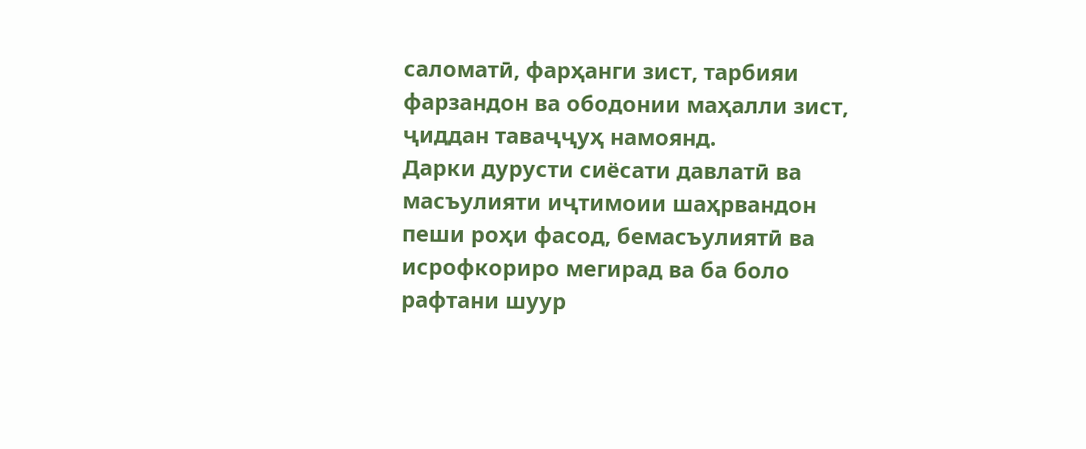саломатӣ, фарҳанги зист, тарбияи фарзандон ва ободонии маҳалли зист, ҷиддан таваҷҷуҳ намоянд.
Дарки дурусти сиёсати давлатӣ ва масъулияти иҷтимоии шаҳрвандон пеши роҳи фасод, бемасъулиятӣ ва исрофкориро мегирад ва ба боло рафтани шуур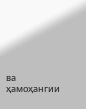ва ҳамоҳангии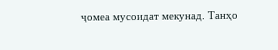ҷомеа мусоидат мекунад. Танҳо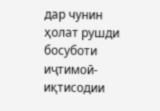дар чунин ҳолат рушди босуботи иҷтимоӣ-иқтисодии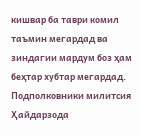кишвар ба таври комил таъмин мегардад ва зиндагии мардум боз ҳам беҳтар хубтар мегардад.
Подполковники милитсия Ҳайдарзода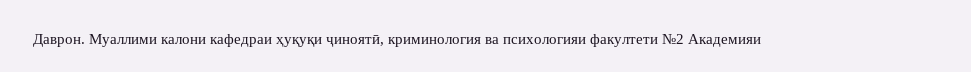Даврон. Муаллими калони кафедраи ҳуқуқи ҷиноятӣ, криминология ва психологияи факултети №2 Академияи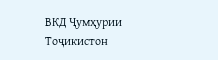ВКД Ҷумҳурии Тоҷикистон